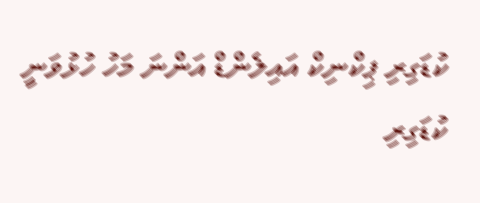ކުޑަގިރި ޕިކްނިކް އައިލެންޑް އަންނަ މަހު ހުޅުވަނީ
ކުޑަގިރި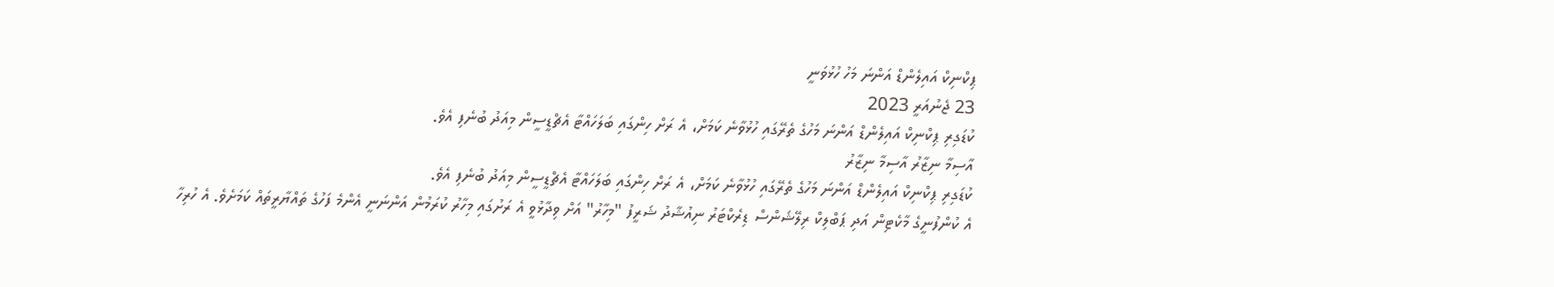ޕިކްނިކް އައިލެންޑް އަންނަ މަހު ހުޅުވަނީ
23 ޖެނުއަރީ 2023
ކުޑަގިރި ޕިކްނިކް އައިލެންޑް އަންނަ މަހުގެ ތެރޭގައި ހުޅުވާނެ ކަމަށް، އެ ރަށް ހިންގައި ބަލަހައްޓާ އެޗްޑީސީން މިއަދު ބުނެފި އެވެ.
އާސިމާ ނިޒާރު އާސިމާ ނިޒާރު
ކުޑަގިރި ޕިކްނިކް އައިލެންޑް އަންނަ މަހުގެ ތެރޭގައި ހުޅުވާނެ ކަމަށް، އެ ރަށް ހިންގައި ބަލަހައްޓާ އެޗްޑީސީން މިއަދު ބުނެފި އެވެ.
އެ ކުންފުނީގެ މާކެޓިން އަދި ޕަބްލިކް ރިލޭޝަންސް ޑިރެކްޓަރު ނިއުޝާދު ޝަރީފު "މިހާރު" އަށް ވިދާޅުވީ އެ ރަށުގައި މިހާރު ކުރަމުން އަންނަނީ އެންމެ ފަހުގެ ތައްޔާރީތައް ކަމަށެވެ. އެ ހުރިހާ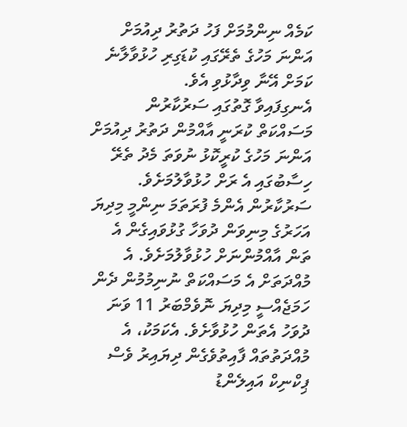ކަމެއް ނިންމުމަށް ފަހު ދަތުރު ދިއުމަށް އަންނަ މަހުގެ ތެރޭގައި ކުޑަގިރި ހުޅުވާލާނެ ކަމަށް އޭނާ ވިދާޅުވި އެވެ.
އެނގިފައިވާ ގޮތުގައި ސަރުކާރުން މަސައްކަތް ކުރަނީ އާއްމުން ދަތުރު ދިއުމަށް އަންނަ މަހުގެ ކުރީކޮޅު ނުވަތަ މެދު ތެރޭ ހިސާބުގައި އެ ރަށް ހުޅުވާލުމަށެވެ.
ސަރުކާރުން އެންމެ ފުރަތަމަ ނިންމީ މިދިޔަ އަހަރުގެ މިނިވަން ދުވަހާ ގުޅުވައިގެން އެ ތަން އާއްމުންނަށް ހުޅުވާލުމަށެވެ. އެ މުއްދަތަށް އެ މަސައްކަތް ނުނިމުމުން ދެން ހަމަޖެއްސީ މިދިޔަ ނޮވެމްބަރު 11 ވަނަ ދުވަހު އެތަން ހުޅުވާށެވެ. އެކަމަކު، އެ މުއްދަތުތައް ފާއިތުވެގެން ދިޔައިރު ވެސް ޕިކްނިކް އައިލެންޑު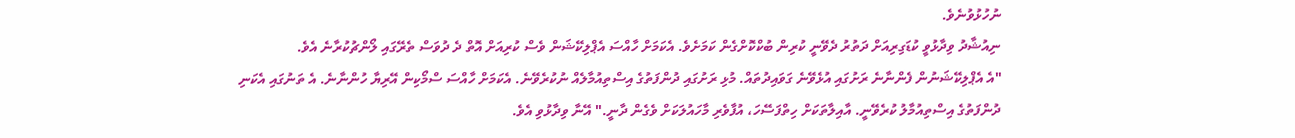ނުހުޅުވުނެވެ.
ނިއުޝާދު ވިދާޅުވީ ކުޑަގިރިއަށް ދަތުރު ދެވޭނީ ކުރިން ބުކްކޮށްގެން ކަމަށެވެ. އެކަމަށް ހާއްސަ އެޕްލިކޭޝަން ވެސް ކުރިއަށް އޮތް ދެ ދުވަސް ތެރޭގައި ލޯންޗުކުރާނެ އެވެ.
"އެ އެޕްލިކޭޝަނުން ފެންނާނެ ރަށުގައި އުޅެވޭނެ ގަވައިދުތައް. މުޅި ރަށުގައި ދުންފަތުގެ އިސްތިއުމާލެއް ނުކުރެވޭނެ. އެކަމަށް ހާއްސަ ސްމޯކިން އޭރިޔާ ހުންނާނެ. އެ ތަނުގައި އެކަނި ދުންފަތުގެ އިސްތިއުމާލު ކުރެވޭނީ. އާއިލާތަކަށް ހިތްފަސޭހަ، އުފާވެރި މާހައުލަކަށް ވެގެން ދާނީ." އޭނާ ވިދާޅުވި އެވެ.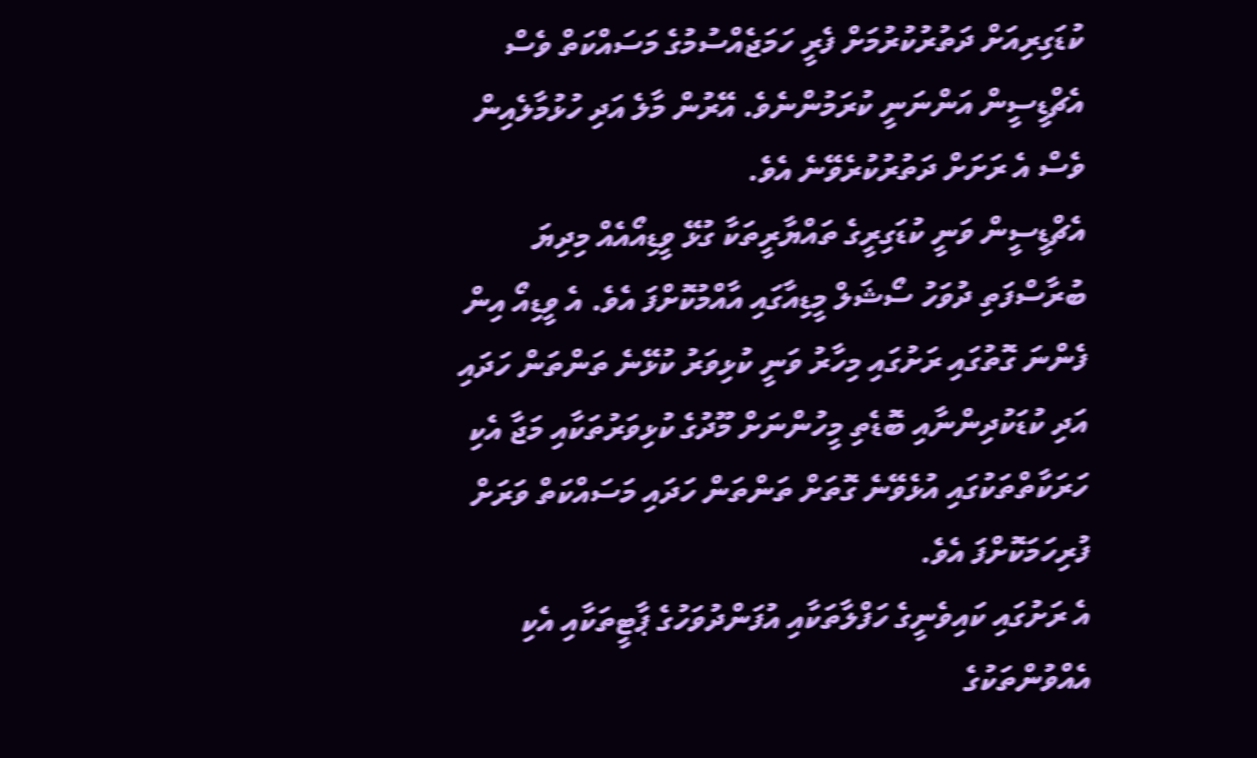ކުޑަގިރިއަށް ދަތުރުކުރުމަށް ފެރީ ހަމަޖެއްސުމުގެ މަސައްކަތް ވެސް އެޗްޑީސީން އަންނަނީ ކުރަމުންނެވެ. އޭރުން މާލެ އަދި ހުޅުމާލެއިން ވެސް އެ ރަށަށް ދަތުރުކުރެވޭނެ އެވެ.
އެޗްޑީސީން ވަނީ ކުޑަގިރީގެ ތައްޔާރީތަކާ ގުޅޭ ވީޑިއޯއެއް މިދިޔަ ބުރާސްފަތި ދުވަހު ސޯޝަލް މީޑިއާގައި އާއްމުކޮށްފަ އެވެ. އެ ވީޑިއޯ އިން ފެންނަ ގޮތުގައި ރަށުގައި މިހާރު ވަނީ ކުޅިވަރު ކުޅޭނެ ތަންތަން ހަދައި އަދި ކުޑަކުދިންނާއި ބޮޑެތި މީހުންނަށް މޫދުގެ ކުޅިވަރުތަކާއި މަޖާ އެކި ހަރަކާތްތަކުގައި އުޅެވޭނެ ގޮތަށް ތަންތަން ހަދައި މަސައްކަތް ވަރަށް ފުރިހަމަކޮށްފަ އެވެ.
އެ ރަށުގައި ކައިވެނީގެ ހަފްލާތަކާއި އުފަންދުވަހުގެ ޕާޓީތަކާއި އެކި އެއްވުންތަކުގެ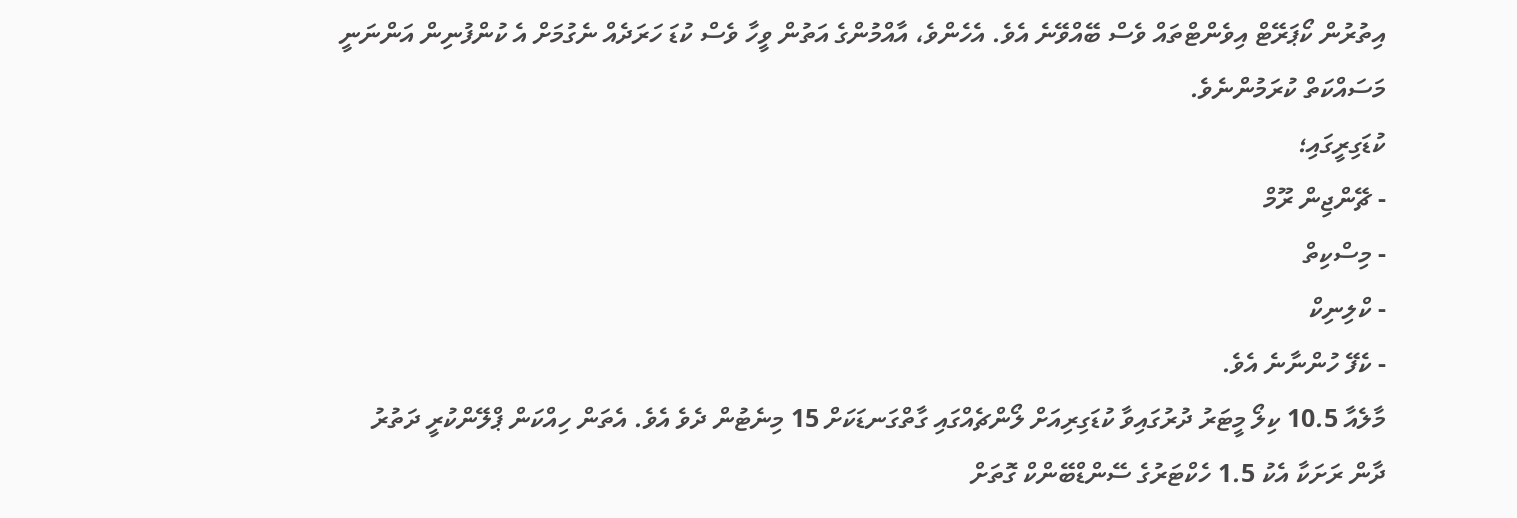އިތުރުން ކޯޕަރޭޓް އިވެންޓްތައް ވެސް ބޭއްވޭނެ އެވެ. އެހެންވެ، އާއްމުންގެ އަތުން ވީހާ ވެސް ކުޑަ ހަރަދެއް ނެގުމަށް އެ ކުންފުނިން އަންނަނީ މަސައްކަތް ކުރަމުންނެވެ.
ކުޑަގިރީގައި؛
- ޗޭންޖިން ރޫމް
- މިސްކިތް
- ކްލިނިކް
- ކެފޭ ހުންނާނެ އެވެ.
މާލެއާ 10.5 ކިލޯ މީޓަރު ދުރުގައިވާ ކުޑަގިރިއަށް ލޯންޗެއްގައި ގާތްގަނޑަކަށް 15 މިނެޓުން ދެވެ އެވެ. އެތަން ހިއްކަން ޕްލޭންކުރީ ދަތުރު ދާން ރަށަކާ އެކު 1.5 ހެކްޓަރުގެ ސޭންޑްބޭންކް ގޮތަށް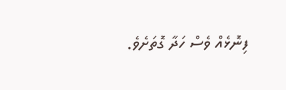ފިނޮޅެއް ވެސް ހަދާ ގޮތަށެވެ.